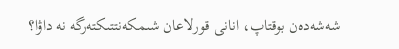شەشەدەن بوقتاپ، انانى قورلاعان شىمكەنتتىكتەرگە نە داۋا؟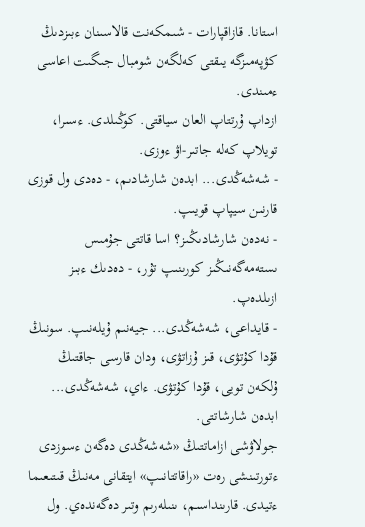استانا. قازاقپارات - شىمكەنت قالاسىنان ءبىزدىڭ كۋپەمىزگە يىقتى كەلگەن شومبال جىگىت اعاسى ءمىندى.
ازداپ ۇرتتاپ العان سياقتى. كوڭىلدى. ءسىرا، تويلاپ كەلە جاتىر-اۋ ءوزى.
- شەشەڭدى... ابدەن شارشادىم، - دەدى ول قوزى قارنىن سيپاپ قويىپ.
- نەدەن شارشادىڭىز؟ اسا قاتتى جۇمىس ىستەمەگەنىڭىز كورىنىپ تۇر، - دەدىك ءبىز ازىلدەپ.
- قايداعى، شەشەڭدى... جيەنىم ۇيلەنىپ. سونىڭ قۇدا كۇتۋى، قىز ۇزاتۋى، ودان قارسى جاقتىڭ ۇلكەن تويى، قۇدا كۇتۋى. ءاي، شەشەڭدى... ابدەن شارشاتتى.
جولاۋشى ازاماتتىڭ «شەشەڭدى دەگەن ءسوزدى ءتورتىنشى رەت «راقاتتانىپ» ايتقانى مەنىڭ قىتىعىما ءتيدى. قارىنداسىم، ىنىلەرىم وتىر دەگەندەي. ول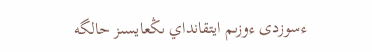ءسوزدى ءوزىم ايتقانداي ىڭعايسىز حالگە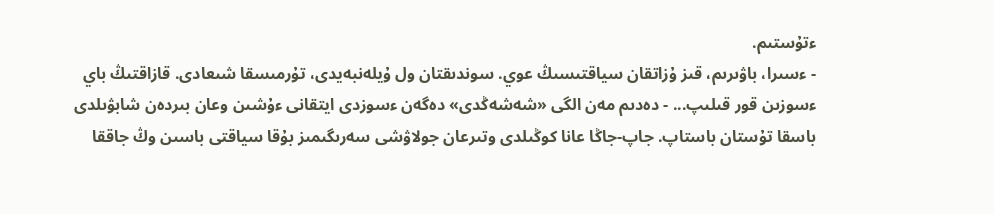ءتۇستىم.
- ءسىرا، باۋىرىم، قىز ۇزاتقان سياقتىسىڭ عوي. سوندىقتان ول ۇيلەنبەيدى، تۇرمىسقا شىعادى. قازاقتىڭ باي ءسوزىن قور قىلىپ... - دەدىم مەن الگى «شەشەڭدى» دەگەن ءسوزدى ايتقانى ءۇشىن وعان بىردەن شابۋىلدى باسقا تۇستان باستاپ. جاپ-جاڭا عانا كوڭىلدى وتىرعان جولاۋشى سەرىگىمىز بۇقا سياقتى باسىن وڭ جاققا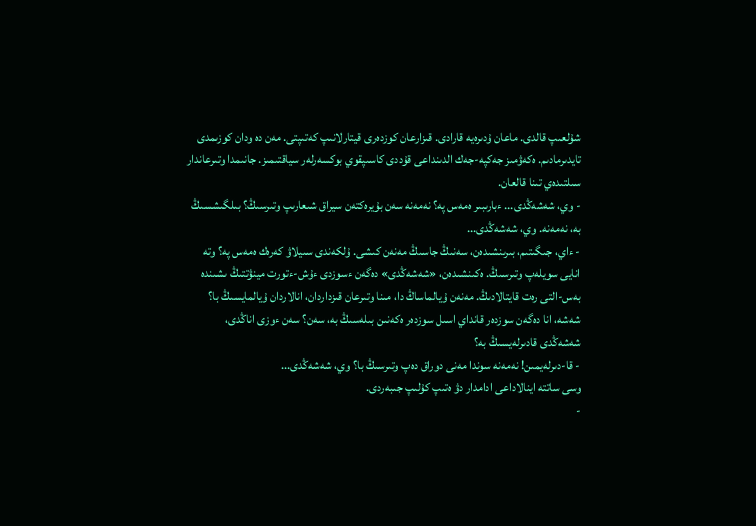شۇلعىپ قالدى. ماعان ۇدىرەيە قارادى. قىزارعان كوزدەرى قيتارلانىپ كەتىپتى. مەن دە ودان كوزىمدى تايدىرمادىم. ەكەۋمىز جەكپە-جەك الدىنداعى قۇددى كاسىپقوي بوكسەرلەر سياقتىمىز. جانىمدا وتىرعاندار سىلتىدەي تىنا قالعان.
- وي، شەشەڭدى... ءبارىبىر ەمەس پە؟ نەمەنە سەن بۇيرەكتەن سيراق شىعارىپ وتىرسىڭ؟ بىلگىشسىڭ بە، نەمەنە. وي، شەشەڭدى...
- ءاي، جىگىتىم، بىرىنشىدەن، سەنىڭ جاسىڭ مەنەن كىشى. ۇلكەندى سىيلاۋ كەرەك ەمەس پە؟ وتە انايى سويلەپ وتىرسىڭ. ەكىنشىدەن، «شەشەڭدى» دەگەن ءسوزدى ءۇش-ءتورت مينۋتتىڭ ىشىندە بەس-التى رەت قايتالادىڭ. مەنەن ۇيالماساڭ دا، مىنا وتىرعان قىزداردان، انالاردان ۇيالمايسىڭ با؟ شەشە، انا دەگەن سوزدەر قانداي اسىل سوزدەر ەكەنىن بىلەسىڭ بە، سەن؟ سەن ءوزى اناڭدى، شەشەڭدى قادىرلەيسىڭ بە؟
- قا-دىرلەيمىن! نەمەنە سوندا مەنى دوراق دەپ وتىرسىڭ با؟ وي، شەشەڭدى...
وسى ساتتە اينالاداعى ادامدار دۋ ەتىپ كۇلىپ جىبەردى.
-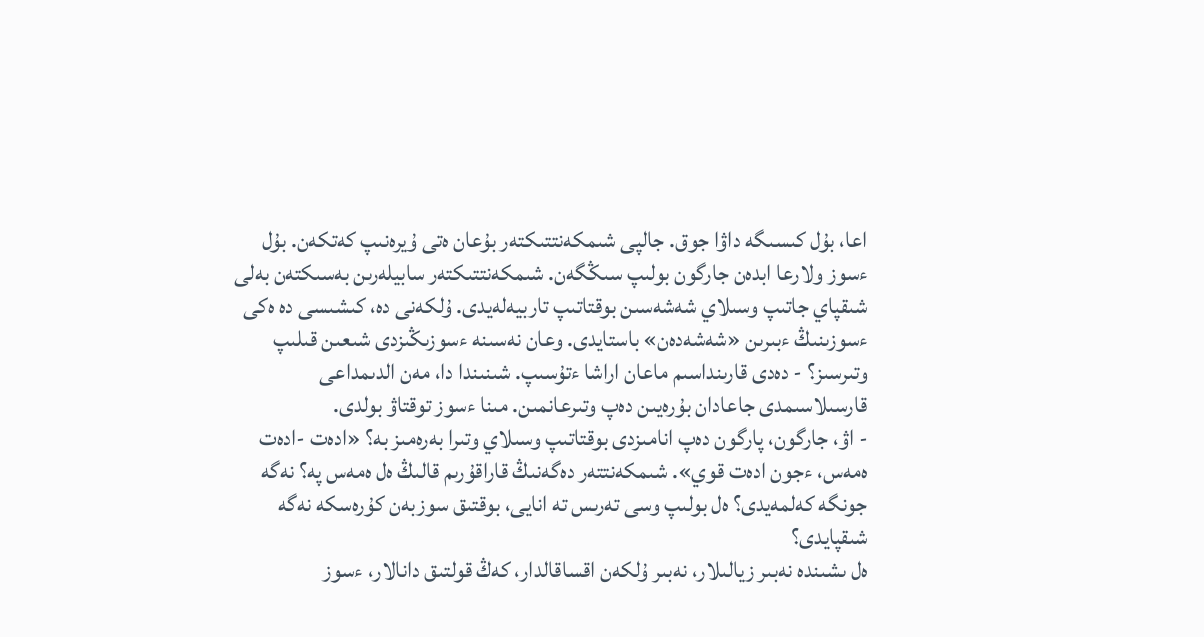اعا، بۇل كىسىگە داۋا جوق. جالپى شىمكەنتتىكتەر بۇعان ەتى ۇيرەنىپ كەتكەن. بۇل ءسوز ولارعا ابدەن جارگون بولىپ سىڭگەن. شىمكەنتتىكتەر سابيلەرىن بەسىكتەن بەلى شىقپاي جاتىپ وسىلاي شەشەسىن بوقتاتىپ تاربيەلەيدى. ۇلكەنى دە، كىشىسى دە ەكى ءسوزىنىڭ ءبىرىن «شەشەدەن» باستايدى. وعان نەسىنە ءسوزىڭىزدى شىعىن قىلىپ وتىرسىز؟ - دەدى قارىنداسىم ماعان اراشا ءتۇسىپ. شىنىندا دا، مەن الدىمداعى قارسىلاسىمدى جاعادان بۇرەيىن دەپ وتىرعانمىن. مىنا ءسوز توقتاۋ بولدى.
- اۋ، جارگون، پارگون دەپ انامىزدى بوقتاتىپ وسىلاي وتىرا بەرەمىز بە؟ «ادەت -ادەت ەمەس، ءجون ادەت قوي». شىمكەنتتەر دەگەنىڭ قاراقۇرىم قالىڭ ەل ەمەس پە؟ نەگە جونگە كەلمەيدى؟ ەل بولىپ وسى تەرىس تە انايى، بوقتىق سوزبەن كۇرەسكە نەگە شىقپايدى؟
ەل ىشىندە نەبىر زيالىلار، نەبىر ۇلكەن اقساقالدار، كەڭ قولتىق دانالار، ءسوز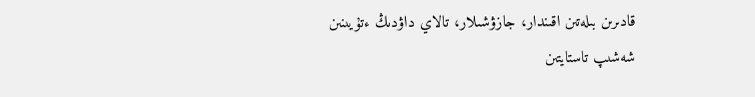قادىرىن بىلەتىن اقىندار، جازۋشىلار، تالاي داۋدىڭ ءتۇيىنىن شەشىپ تاستايتىن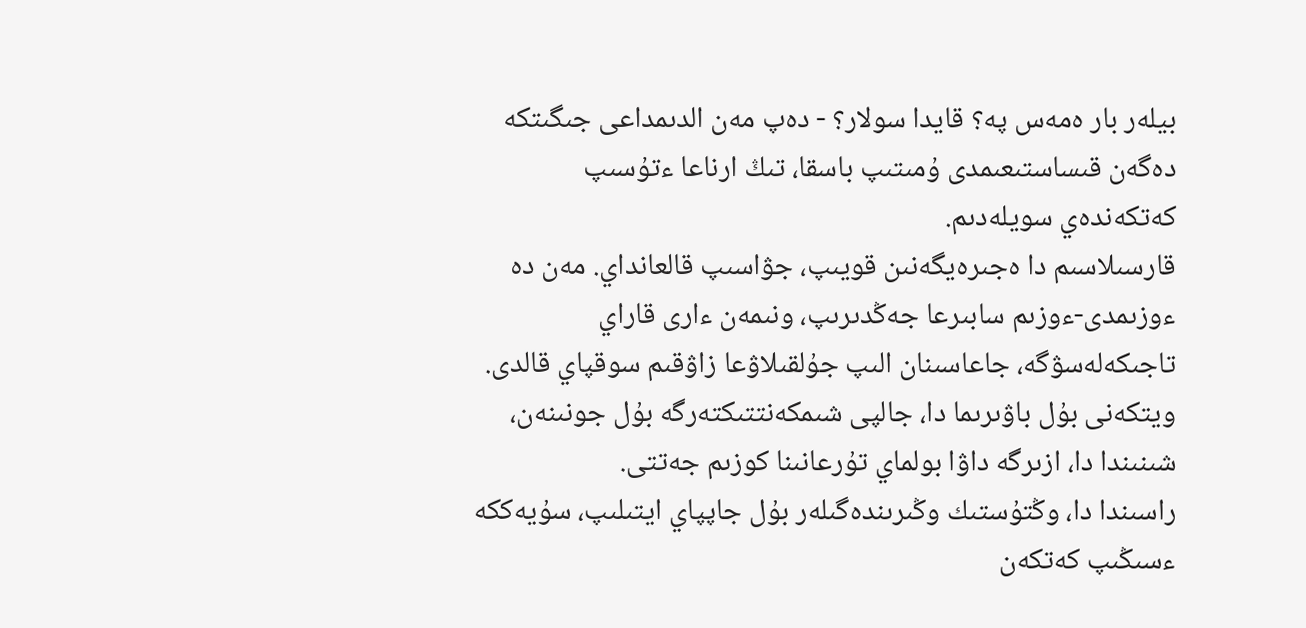بيلەر بار ەمەس پە؟ قايدا سولار؟ - دەپ مەن الدىمداعى جىگىتكە دەگەن قىساستىعىمدى ۇمىتىپ باسقا، تىڭ ارناعا ءتۇسىپ كەتكەندەي سويلەدىم.
قارسىلاسىم دا ەجىرەيگەنىن قويىپ، جۋاسىپ قالعانداي. مەن دە ءوزىمدى-ءوزىم سابىرعا جەڭدىرىپ، ونىمەن ءارى قاراي تاجىكەلەسۋگە، جاعاسىنان الىپ جۇلقىلاۋعا زاۋقىم سوقپاي قالدى. ويتكەنى بۇل باۋىرىما دا، جالپى شىمكەنتتىكتەرگە بۇل جونىنەن، شىنىندا دا، ازىرگە داۋا بولماي تۇرعانىنا كوزىم جەتتى.
راسىندا دا، وڭتۇستىك وڭىرىندەگىلەر بۇل جاپپاي ايتىلىپ، سۇيەككە ءسىڭىپ كەتكەن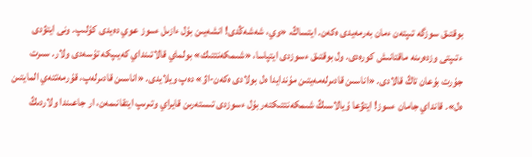بوقتىق سوزگە تىپتەن ءمان بەرمەيدى ەكەن. ايتساڭ، «وي، شەشەڭدى! انشەيىن بۇل ءازىل ءسوز عوي دەيدى كۇلىپ. ونى ايتۋدى ءتىپتى وزدەرىنە ماقتانىش كورەدى. ول بوقتىق ءسوزدى ايتپاسا، «شىمكەنتتىك» بولماي قالاتىنداي كەيىپكە تۇسەدى ولار. سىرت جۇرت بۇعان تاڭ قالادى. «اناسىن قادىرلەمەيتىن مۇندايدا ەل بولادى ەكەن-اۋ» دەپ ويلايدى. «اناسىن قادىرلەپ، قۇرمەتتەي المايتىن ەل». قانداي جامان ءسوز! ايتۋعا ۇيالاسىڭ شىمكەنتتىكتەر بۇل ءسوزدى تىستەرىن قايراي وتىرىپ ايتقانىمەن، ار جاعىندا ولاردىڭ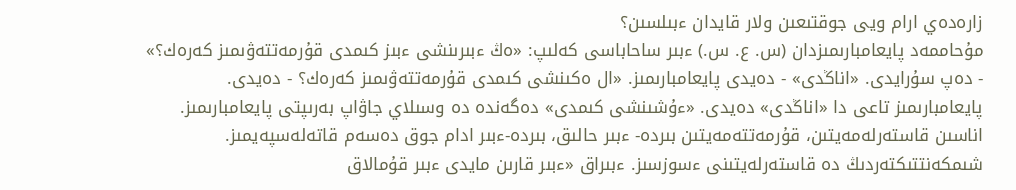زارەدەي ارام ويى جوقتىعىن ولار قايدان ءبىلسىن؟
مۇحاممەد پايعامبارىمىزدان (س. ع. س.) ءبىر ساحاباسى كەلىپ: «ەڭ ءبىرىنشى ءبىز كىمدى قۇرمەتتەۋىمىز كەرەك؟» - دەپ سۇرايدى. «اناڭدى» - دەيدى پايعامبارىمىز. «ال ەكىنشى كىمدى قۇرمەتتەۋىمىز كەرەك؟ - دەيدى. پايعامبارىمىز تاعى دا «اناڭدى» دەيدى. «ءۇشىنشى كىمدى» دەگەندە دە وسىلاي جاۋاپ بەرىپتى پايعامبارىمىز. اناسىن قاستەرلەمەيتىن، قۇرمەتتەمەيتىن بىردە- ءبىر حالىق، بىردە-ءبىر ادام جوق دەسەم قاتەلەسپەيمىز. شىمكەنتتىكتەردىڭ دە قاستەرلەيتىنى ءسوزسىز. ءبىراق «ءبىر قارىن مايدى ءبىر قۇمالاق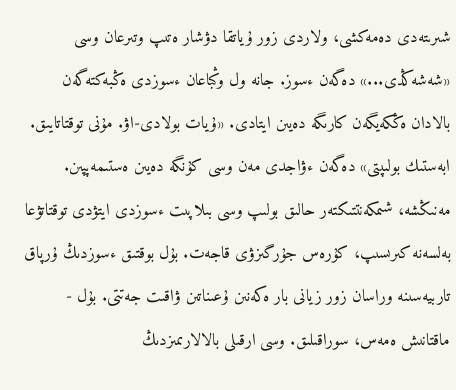شىرىتەدى دەمەكشى، ولاردى زور ۇياتقا دۋشار ەتىپ وتىرعان وسى «شەشەڭدى...» دەگەن ءسوز. جانە ول وڭباعان ءسوزدى ەڭبەكتەگەن بالادان ەڭكەيگەن كارىگە دەيىن ايتادى. «ۇيات بولادى-اۋ. مۇنى توقتاتايىق. ابەستىك بولىپتى» دەگەن ءۋاجدى مەن وسى كۇنگە دەيىن ەستىمەپپىن.
مەنىڭشە، شىمكەنتتىكتەر حالىق بولىپ وسى بىلاپىت ءسوزدى ايتۋدى توقتاتۋعا بەلسەنە كىرىسىپ، كۇرەس جۇرگىزۋى قاجەت. بۇل بوقتىق ءسوزدىڭ ۇرپاق تاربيەسىنە وراسان زور زيانى بار ەكەنىن ۇعىناتىن ۋاقىت جەتتى. بۇل - ماقتانىش ەمەس، سوراقىلىق. وسى ارقىلى بالالارىمىزدىڭ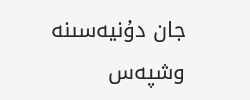جان دۇنيەسىنە وشپەس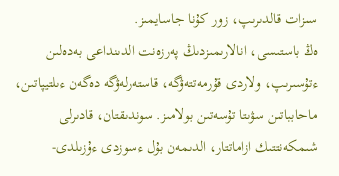سىزات قالدىرىپ، زور كۇنا جاسايمىز.
ەڭ باستىسى، انالارىمىزدىڭ پەرزەنت الدىنداعى بەدەلىن ءتۇسىرىپ، ولاردى قۇرمەتتەۋگە، قاستەرلەۋگە دەگەن ءىلتيپاتىن، ماحابباتىن سۋىتا تۇسەتىن بولامىز. سوندىقتان، قادىرلى شىمكەنتتىك ازاماتتار، الدىمەن بۇل ءسوزدى ءۇزىلدى-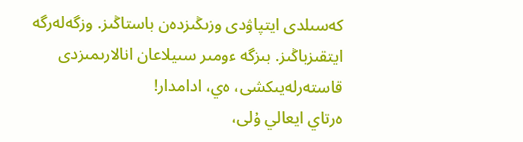كەسىلدى ايتپاۋدى وزىڭىزدەن باستاڭىز. وزگەلەرگە ايتقىزباڭىز. بىزگە ءومىر سىيلاعان انالارىمىزدى قاستەرلەيىكشى، ەي، ادامدار!
ەرتاي ايعالي ۇلى،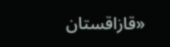«قازاقستان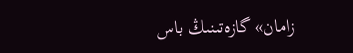زامان» گازەتىنىڭ باس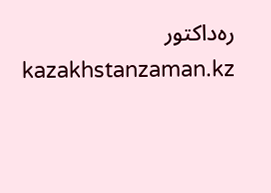رەداكتور
kazakhstanzaman.kz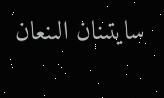سايتىنان الىنعان